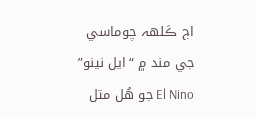اڄ ڪَلهہ چوماسي جي مند ۾ “ايل نينو” El Nino جو هُل متل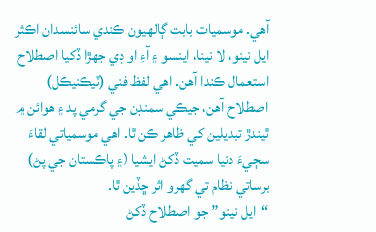آهي. موسميات بابت ڳالهيون ڪندي سائنسدان اڪثر ايل نينو، لا نينا، اينسو ۽ آءِ او ڊي جھڙا ڏکيا اصطلاح استعمال ڪندا آهن. اهي لفظ فني (ٽيڪنيڪل) اصطلاح آهن، جيڪي سمنڊن جي گرمي پد ۽ هوائن ۾ ٿيندڙ تبديلين کي ظاهر ڪن ٿا. اهي موسمياتي لقاءَ سڄيءَ دنيا سميت ڏکڻ ايشيا (۽ پاڪستان جي پڻ) برساتي نظام تي گھرو اثر ڇڏين ٿا.
“ايل نينو” جو اصطلاح ڏکڻ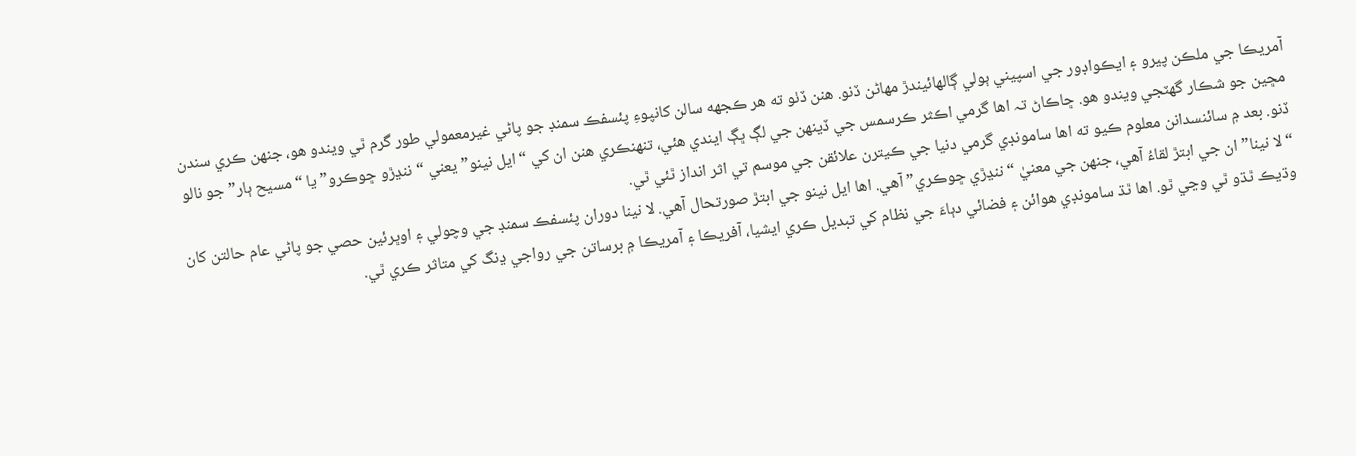آمريڪا جي ملڪن پيرو ۽ ايڪواڊور جي اسپيني ٻولي ڳالهائيندڙ مھاڻن ڏنو. هنن ڏٺو ته هر ڪجهه سالن کانپوءِ پئسفڪ سمنڊ جو پاڻي غيرمعمولي طور گرم ٿي ويندو هو، جنھن ڪري سندن مڇين جو شڪار گهٽجي ويندو هو. ڇاڪاڻ تہ اها گرمي اڪثر ڪرسمس جي ڏينھن جي لڳ ڀڳ ايندي هئي، تنھنڪري هنن ان کي “ايل نينو” يعني “ننڍڙو ڇوڪرو” يا “مسيح ٻار” جو نالو ڏنو. بعد ۾ سائنسدانن معلوم ڪيو ته اها سامونڊي گرمي دنيا جي ڪيترن علائقن جي موسم تي اثر انداز ٿئي ٿي.
“لا نينا” ان جي ابتڙ لقاءُ آهي، جنھن جي معنيٰ “ننڍڙي ڇوڪري” آهي. اها ايل نينو جي ابتڙ صورتحال آهي. لا نينا دوران پئسفڪ سمنڊ جي وچولي ۽ اوڀرئين حصي جو پاڻي عام حالتن کان وڌيڪ ٿڌو ٿي وڃي ٿو. اها ٿڌ سامونڊي هوائن ۽ فضائي دٻاءَ جي نظام کي تبديل ڪري ايشيا، آفريڪا ۽ آمريڪا ۾ برساتن جي رواجي ڍنگ کي متاثر ڪري ٿي.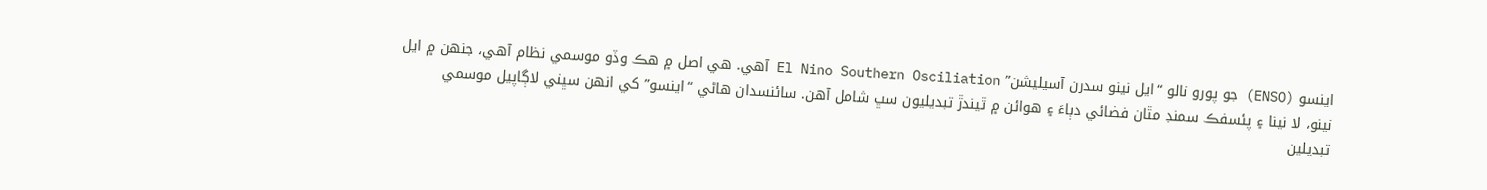اينسو (ENSO) جو پورو نالو “ايل نينو سدرن آسيليشن” El Nino Southern Osciliation آهي. هي اصل ۾ هڪ وڏو موسمي نظام آهي، جنھن ۾ ايل نينو، لا نينا ۽ پئسفڪ سمنڊ مٿان فضائي دٻاءَ ۽ هوائن ۾ ٿيندڙ تبديليون سڀ شامل آهن. سائنسدان هاڻي “اينسو” کي انهن سڀني لاڳاپيل موسمي تبديلين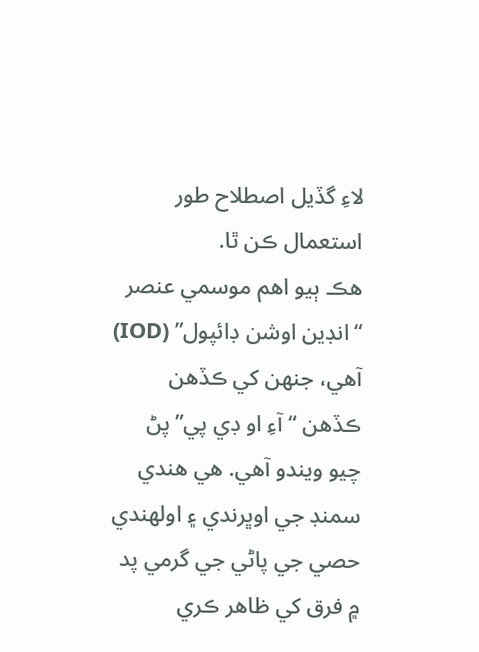لاءِ گڏيل اصطلاح طور استعمال ڪن ٿا.
هڪ ٻيو اهم موسمي عنصر “انڊين اوشن ڊائپول” (IOD) آهي، جنھن کي ڪڏهن ڪڏهن “آءِ او ڊي پي” پڻ چيو ويندو آهي. هي هندي سمنڊ جي اوڀرندي ۽ اولھندي حصي جي پاڻي جي گرمي پد ۾ فرق کي ظاهر ڪري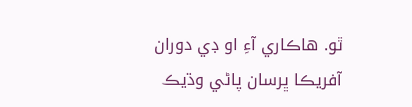ٿو. هاڪاري آءِ او ڊي دوران آفريڪا ڀرسان پاڻي وڌيڪ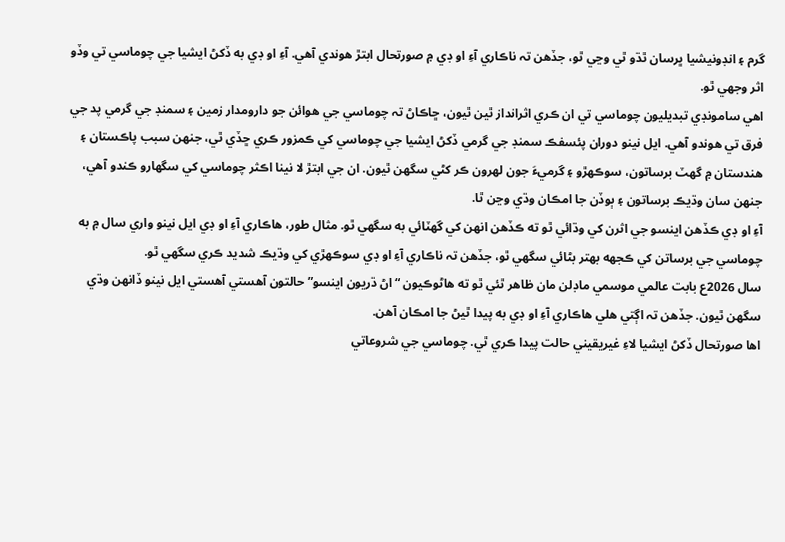گرم ۽ انڊونيشيا ڀرسان ٿڌو ٿي وڃي ٿو، جڏهن تہ ناڪاري آءِ او ڊي ۾ صورتحال ابتڙ هوندي آهي. آءِ او ڊي به ڏکڻ ايشيا جي چوماسي تي وڏو اثر وجهي ٿو.
اهي سامونڊي تبديليون چوماسي تي ان ڪري اثرانداز ٿين ٿيون، ڇاڪاڻ تہ چوماسي جي هوائن جو دارومدار زمين ۽ سمنڊ جي گرمي پد جي فرق تي هوندو آهي. ايل نينو دوران پئسفڪ سمنڊ جي گرمي ڏکڻ ايشيا جي چوماسي کي ڪمزور ڪري ڇڏي ٿي، جنھن سبب پاڪستان ۽ هندستان ۾ گهٽ برساتون، سوڪھڙو ۽ گرميءَ جون لھرون ڪر کڻي سگهن ٿيون. ان جي ابتڙ لا نينا اڪثر چوماسي کي سگهارو ڪندو آهي، جنهن سان وڌيڪ برساتون ۽ ٻوڏن جا امڪان وڌي وڃن ٿا.
آءِ او ڊي ڪڏهن اينسو جي اثرن کي وڌائي ٿو ته ڪڏهن انهن کي گهٽائي به سگهي ٿو. مثال طور، هاڪاري آءِ او ڊي ايل نينو واري سال ۾ به چوماسي جي برساتن کي ڪجهه بھتر بڻائي سگهي ٿو، جڏهن تہ ناڪاري آءِ او ڊي سوڪھڙي کي وڌيڪ شديد ڪري سگهي ٿو.
سال 2026ع بابت عالمي موسمي ماڊلن مان ظاهر ٿئي ٿو ته هاڻوڪيون “اڻ ڌريون اينسو” حالتون آهستي آهستي ايل نينو ڏانھن وڌي سگهن ٿيون. جڏهن تہ اڳتي هلي هاڪاري آءِ او ڊي به پيدا ٿيڻ جا امڪان آهن.
اها صورتحال ڏکڻ ايشيا لاءِ غيريقيني حالت پيدا ڪري ٿي. چوماسي جي شروعاتي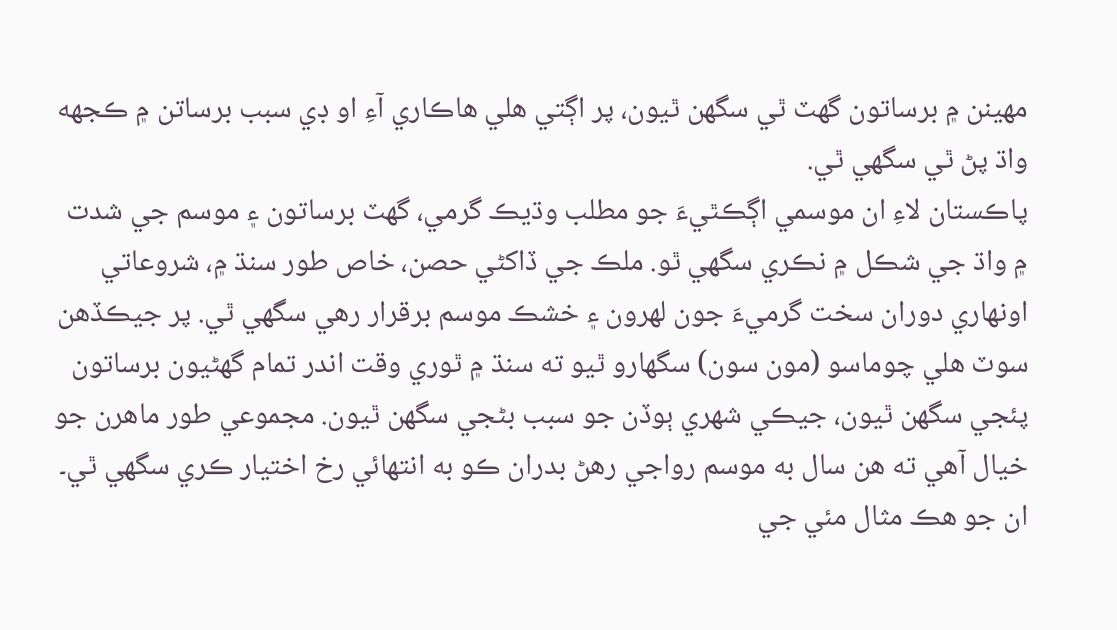مھينن ۾ برساتون گهٽ ٿي سگهن ٿيون، پر اڳتي هلي هاڪاري آءِ او ڊي سبب برساتن ۾ ڪجهه واڌ پڻ ٿي سگهي ٿي.
پاڪستان لاءِ ان موسمي اڳڪٿيءَ جو مطلب وڌيڪ گرمي، گهٽ برساتون ۽ موسم جي شدت ۾ واڌ جي شڪل ۾ نڪري سگهي ٿو. ملڪ جي ڏاکڻي حصن، خاص طور سنڌ ۾، شروعاتي اونهاري دوران سخت گرميءَ جون لھرون ۽ خشڪ موسم برقرار رهي سگهي ٿي. پر جيڪڏهن سوٽ هلي چوماسو (مون سون) سگهارو ٿيو ته سنڌ ۾ ٿوري وقت اندر تمام گهڻيون برساتون پئجي سگهن ٿيون، جيڪي شھري ٻوڏن جو سبب بڻجي سگهن ٿيون. مجموعي طور ماهرن جو خيال آهي ته هن سال به موسم رواجي رهڻ بدران ڪو به انتھائي رخ اختيار ڪري سگهي ٿي۔ ان جو هڪ مثال مئي جي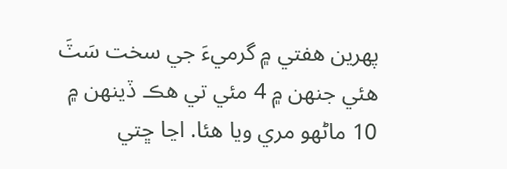پهرين هفتي ۾ گرميءَ جي سخت سَٽَ هئي جنھن ۾ 4 مئي تي هڪ ڏينھن ۾ 10 ماڻهو مري ويا هئا. اڃا ڇتي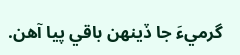گرميءَ جا ڏينھن باقي پيا آهن.